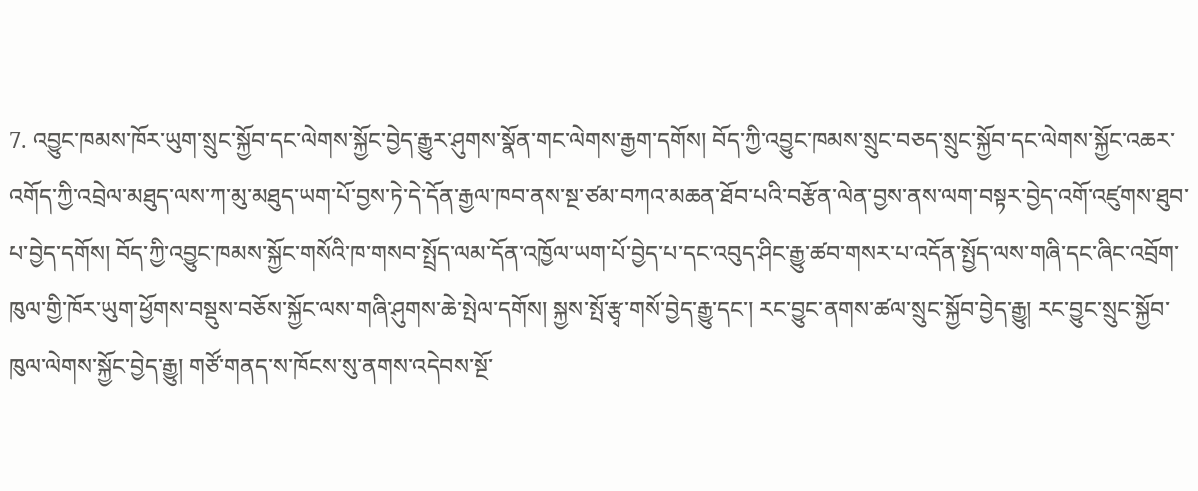7. འབྱུང་ཁམས་ཁོར་ཡུག་སྲུང་སྐྱོབ་དང་ལེགས་སྐྱོང་བྱེད་རྒྱུར་ཤུགས་སྣོན་གང་ལེགས་རྒྱག་དགོས། བོད་ཀྱི་འབྱུང་ཁམས་སྲུང་བཅད་སྲུང་སྐྱོབ་དང་ལེགས་སྐྱོང་འཆར་འགོད་ཀྱི་འབྲེལ་མཐུད་ལས་ཀ་མུ་མཐུད་ཡག་པོ་བྱས་ཏེ་དེ་དོན་རྒྱལ་ཁབ་ནས་སྔ་ཙམ་བཀའ་མཆན་ཐོབ་པའི་བརྩོན་ལེན་བྱས་ནས་ལག་བསྟར་བྱེད་འགོ་འཛུགས་ཐུབ་པ་བྱེད་དགོས། བོད་ཀྱི་འབྱུང་ཁམས་སྐྱོང་གསོའི་ཁ་གསབ་སྤྲོད་ལམ་དོན་འཁྱོལ་ཡག་པོ་བྱེད་པ་དང་འབུད་ཤིང་རྒྱུ་ཚབ་གསར་པ་འདོན་སྤྱོད་ལས་གཞི་དང་ཞིང་འབྲོག་ཁུལ་གྱི་ཁོར་ཡུག་ཕྱོགས་བསྡུས་བཅོས་སྐྱོང་ལས་གཞི་ཤུགས་ཆེ་སྤེལ་དགོས། སྐྱས་སྤོ་རྩྭ་གསོ་བྱེད་རྒྱུ་དང་། རང་བྱུང་ནགས་ཚལ་སྲུང་སྐྱོབ་བྱེད་རྒྱུ། རང་བྱུང་སྲུང་སྐྱོབ་ཁུལ་ལེགས་སྐྱོང་བྱེད་རྒྱུ། གཙོ་གནད་ས་ཁོངས་སུ་ནགས་འདེབས་སྔོ་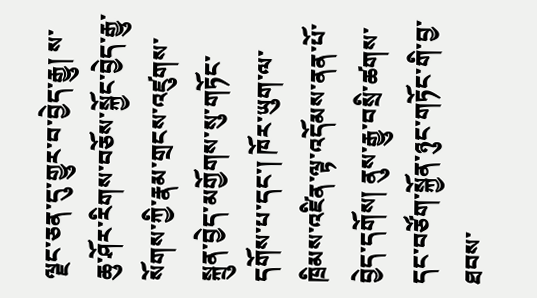ལྗང་ཅན་དུ་གྱུར་བ་བྱེད་རྒྱུ། ས་ཆུ་ཤོར་རིགས་བཅོས་སྐྱོང་བྱེད་རྒྱུ་སོགས་ཀྱི་རྣམ་གྲངས་འཛུགས་སྐྲུན་བྱེད་མགྱོགས་སུ་གཏོང་དགོས་པ་དང་། ཁོར་ཡུག་ལ་ཁྲིམས་འཛིན་ལྟ་འདོམས་ནན་པོ་བྱེད་དགོས། ནུས་རྒྱུ་བསྲི་ཚགས་དང་བཙོག་སྐྱོན་ཉུང་གཏོང་གི་བྱ་ཐབས་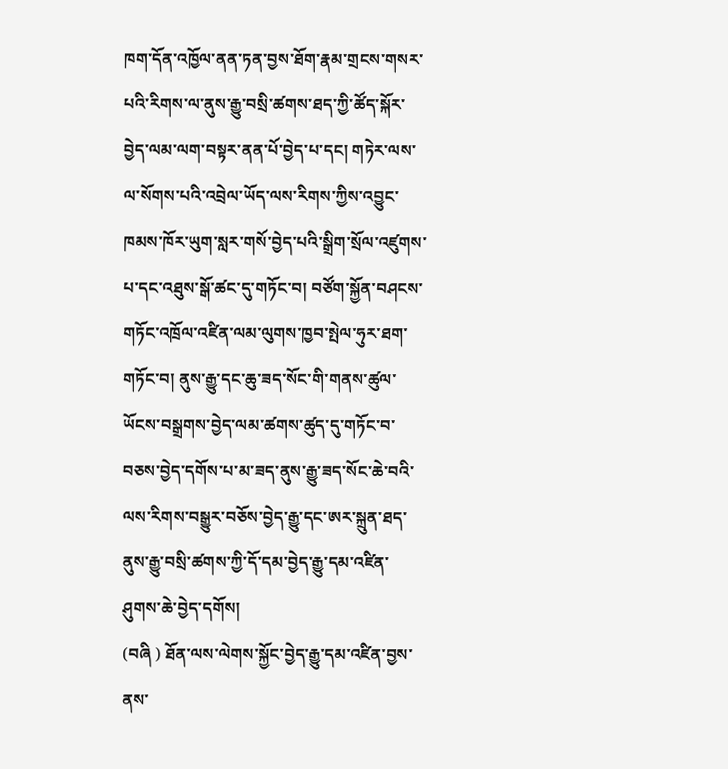ཁག་དོན་འཁྱོལ་ནན་ཏན་བྱས་ཐོག་རྣམ་གྲངས་གསར་པའི་རིགས་ལ་ནུས་རྒྱུ་བསྲི་ཚགས་ཐད་ཀྱི་ཚོད་སྐོར་བྱེད་ལམ་ལག་བསྟར་ནན་པོ་བྱེད་པ་དང། གཏེར་ལས་ལ་སོགས་པའི་འབྲེལ་ཡོད་ལས་རིགས་ཀྱིས་འབྱུང་ཁམས་ཁོར་ཡུག་སླར་གསོ་བྱེད་པའི་སྒྲིག་སྲོལ་འཛུགས་པ་དང་འཐུས་སྒོ་ཚང་དུ་གཏོང་བ། བཙོག་སྐྱོན་བཤངས་གཏོང་འཁྲོལ་འཛིན་ལམ་ལུགས་ཁྱབ་སྤེལ་ཧུར་ཐག་གཏོང་བ། ནུས་རྒྱུ་དང་ཆུ་ཟད་སོང་གི་གནས་ཚུལ་ཡོངས་བསྒྲགས་བྱེད་ལམ་ཚགས་ཚུད་དུ་གཏོང་བ་བཅས་བྱེད་དགོས་པ་མ་ཟད་ནུས་རྒྱུ་ཟད་སོང་ཆེ་བའི་ལས་རིགས་བསྒྱུར་བཅོས་བྱེད་རྒྱུ་དང་ཨར་སྐྲུན་ཐད་ནུས་རྒྱུ་བསྲི་ཚགས་ཀྱི་དོ་དམ་བྱེད་རྒྱུ་དམ་འཛིན་ཤུགས་ཆེ་བྱེད་དགོས།
(བཞི ) ཐོན་ལས་ལེགས་སྐྱོང་བྱེད་རྒྱུ་དམ་འཛིན་བྱས་ནས་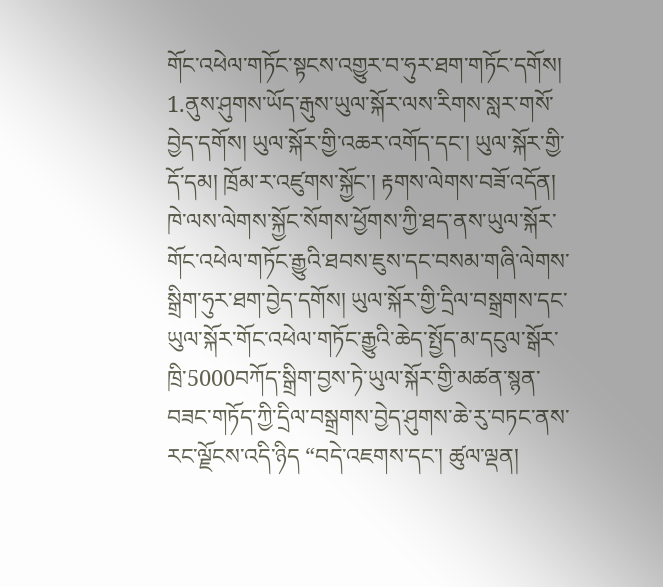གོང་འཕེལ་གཏོང་སྟངས་འགྱུར་བ་ཧུར་ཐག་གཏོང་དགོས།
1.ནུས་ཤུགས་ཡོད་རྒུས་ཡུལ་སྐོར་ལས་རིགས་སླར་གསོ་བྱེད་དགོས། ཡུལ་སྐོར་གྱི་འཆར་འགོད་དང་། ཡུལ་སྐོར་གྱི་དོ་དམ། ཁྲོམ་ར་འཛུགས་སྐྱོང་། རྟགས་ལེགས་བཟོ་འདོན། ཁེ་ལས་ལེགས་སྐྱོང་སོགས་ཕྱོགས་ཀྱི་ཐད་ནས་ཡུལ་སྐོར་གོང་འཕེལ་གཏོང་རྒྱུའི་ཐབས་ཇུས་དང་བསམ་གཞི་ལེགས་སྒྲིག་ཧུར་ཐག་བྱེད་དགོས། ཡུལ་སྐོར་གྱི་དྲིལ་བསྒྲགས་དང་ཡུལ་སྐོར་གོང་འཕེལ་གཏོང་རྒྱུའི་ཆེད་སྤྱོད་མ་དངུལ་སྒོར་ཁྲི་5000བཀོད་སྒྲིག་བྱས་ཏེ་ཡུལ་སྐོར་གྱི་མཚན་སྙན་བཟང་གཏོད་ཀྱི་དྲིལ་བསྒྲགས་བྱེད་ཤུགས་ཆེ་རུ་བཏང་ནས་རང་ལྗོངས་འདི་ཉིད “བདེ་འཇགས་དང་། ཚུལ་ལྡན།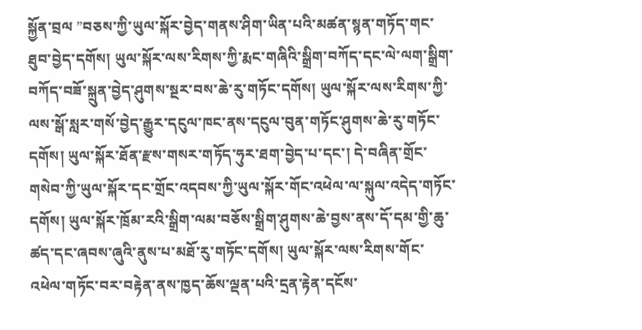སྐྱོན་བྲལ ”བཅས་ཀྱི་ཡུལ་སྐོར་བྱེད་གནས་ཤིག་ཡིན་པའི་མཚན་སྙན་གཏོད་གང་ཐུབ་བྱེད་དགོས། ཡུལ་སྐོར་ལས་རིགས་ཀྱི་རྨང་གཞིའི་སྒྲིག་བཀོད་དང་ལེ་ལག་སྒྲིག་བཀོད་བཟོ་སྐྲུན་བྱེད་ཤུགས་སྔར་བས་ཆེ་རུ་གཏོང་དགོས། ཡུལ་སྐོར་ལས་རིགས་ཀྱི་ལས་སྒོ་སླར་གསོ་བྱེད་རྒྱུར་དངུལ་ཁང་ནས་དངུལ་བུན་གཏོང་ཤུགས་ཆེ་རུ་གཏོང་དགོས། ཡུལ་སྐོར་ཐོན་རྫས་གསར་གཏོད་ཧུར་ཐག་བྱེད་པ་དང་། དེ་བཞིན་གྲོང་གསེབ་ཀྱི་ཡུལ་སྐོར་དང་གྲོང་འདབས་ཀྱི་ཡུལ་སྐོར་གོང་འཕེལ་ལ་སྐུལ་འདེད་གཏོང་དགོས། ཡུལ་སྐོར་ཁྲོམ་རའི་སྒྲིག་ལམ་བཅོས་སྒྲིག་ཤུགས་ཆེ་བྱས་ནས་དོ་དམ་གྱི་ཆུ་ཚད་དང་ཞབས་ཞུའི་ནུས་པ་མཐོ་རུ་གཏོང་དགོས། ཡུལ་སྐོར་ལས་རིགས་གོང་འཕེལ་གཏོང་བར་བརྟེན་ནས་ཁྱད་ཆོས་ལྡན་པའི་དྲན་རྟེན་དངོས་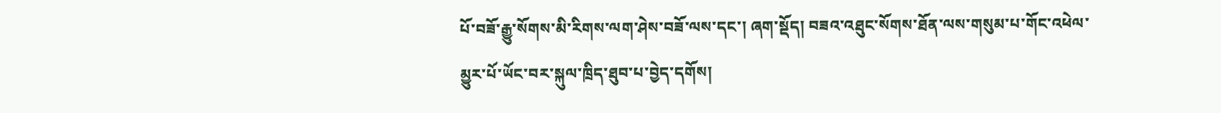པོ་བཟོ་རྒྱུ་སོགས་མི་རིགས་ལག་ཤེས་བཟོ་ལས་དང་། ཞག་སྡོད། བཟའ་འཐུང་སོགས་ཐོན་ལས་གསུམ་པ་གོང་འཕེལ་མྱུར་པོ་ཡོང་བར་སྐུལ་ཁྲིད་ཐུབ་པ་བྱེད་དགོས།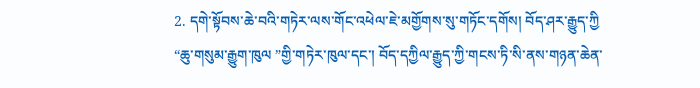2. དགེ་སྟོབས་ཆེ་བའི་གཏེར་ལས་གོང་འཕེལ་ཇེ་མགྱོགས་སུ་གཏོང་དགོས། བོད་ཤར་རྒྱུད་ཀྱི “ཆུ་གསུམ་རྒྱུག་ཁུལ ”གྱི་གཏེར་ཁུལ་དང་། བོད་དཀྱིལ་རྒྱུད་ཀྱི་གངས་ཏི་སི་ནས་གཉན་ཆེན་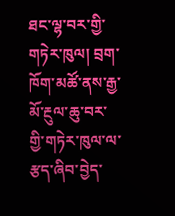ཐང་ལྷ་བར་གྱི་གཏེར་ཁུལ། བྲག་ཁོག་མཚོ་ནས་རྒྱ་མོ་རྔུལ་ཆུ་བར་གྱི་གཏེར་ཁུལ་ལ་རྩད་ཞིབ་བྱེད་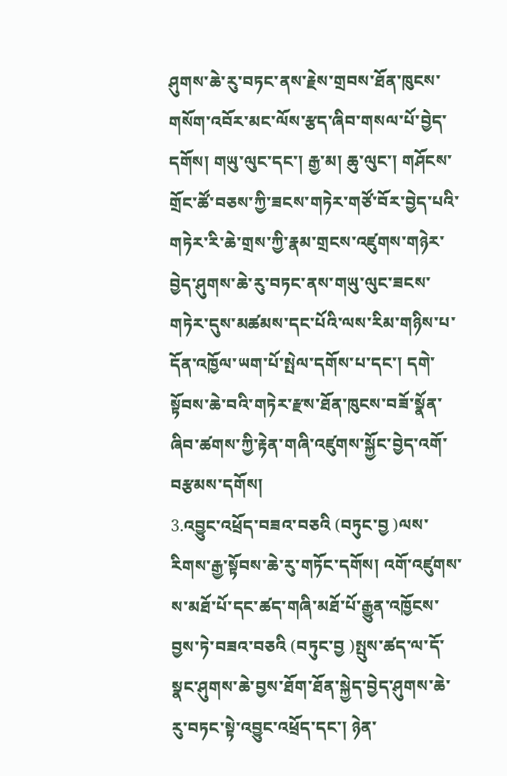ཤུགས་ཆེ་རུ་བཏང་ནས་རྗེས་གྲབས་ཐོན་ཁུངས་གསོག་འབོར་མང་ལོས་རྩད་ཞིབ་གསལ་པོ་བྱེད་དགོས། གཡུ་ལུང་དང་། རྒྱ་མ། ཆུ་ལུང་། གཤོངས་གྲོང་ཚོ་བཅས་ཀྱི་ཟངས་གཏེར་གཙོ་བོར་བྱེད་པའི་གཏེར་རི་ཆེ་གྲས་ཀྱི་རྣམ་གྲངས་འཛུགས་གཉེར་བྱེད་ཤུགས་ཆེ་རུ་བཏང་ནས་གཡུ་ལུང་ཟངས་གཏེར་དུས་མཚམས་དང་པོའི་ལས་རིམ་གཉིས་པ་དོན་འཁྱོལ་ཡག་པོ་སྤེལ་དགོས་པ་དང་། དགེ་སྟོབས་ཆེ་བའི་གཏེར་རྫས་ཐོན་ཁུངས་བཟོ་སྣོན་ཞིབ་ཚགས་ཀྱི་རྟེན་གཞི་འཛུགས་སྐྱོང་བྱེད་འགོ་བརྩམས་དགོས།
3.འབྱུང་འཕྲོད་བཟའ་བཅའི (བཏུང་བྱ )ལས་རིགས་རྒྱ་སྟོབས་ཆེ་རུ་གཏོང་དགོས། འགོ་འཛུགས་ས་མཐོ་པོ་དང་ཚད་གཞི་མཐོ་པོ་རྒྱུན་འཁྱོངས་བྱས་ཏེ་བཟའ་བཅའི (བཏུང་བྱ )སྤུས་ཚད་ལ་དོ་སྣང་ཤུགས་ཆེ་བྱས་ཐོག་ཐོན་སྐྱེད་བྱེད་ཤུགས་ཆེ་རུ་བཏང་སྟེ་འབྱུང་འཕྲོད་དང་། ཉེན་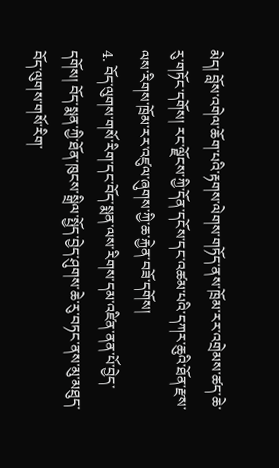མེད། བློས་འགེལ་ཆོག་པའི་རྟགས་ལེགས་གཏོད་ནས་ཁྲོམ་རར་འགྲེམས་ཚད་ཆེ་རུ་གཏོང་དགོས། རང་ལྗོངས་ཀྱི་དོན་དངོས་དང་འཚམ་པའི་དཀར་ཆུའི་ཐོན་རྫས་ལས་རིགས་ཁྲོམ་རར་འཛུལ་ཞུགས་ཀྱི་ཆ་རྐྱེན་བཟོ་དགོས།
4. བོད་ལུགས་གསོ་རིག་དང་བོད་སྨན་ལས་རིགས་དམ་འཛིན་ནན་པོ་བྱེད་དགོས། བོད་སྨན་ཀྱི་ཐོན་ཁུངས་སྒྲིལ་སྤྱོད་བྱེད་ཤུགས་ཆེ་རུ་བཏང་ནས་མུ་མཐུད་བོད་ལུགས་གསོ་རིག་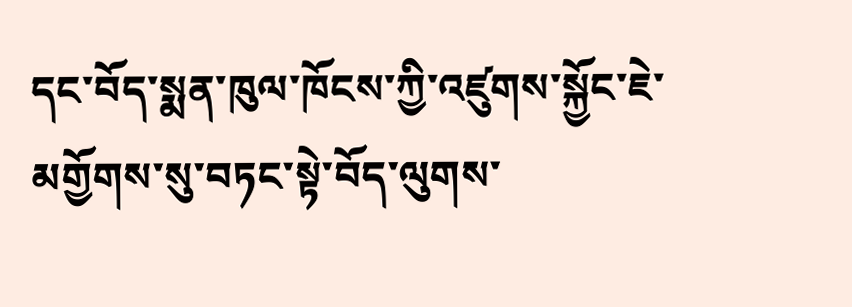དང་བོད་སྨན་ཁུལ་ཁོངས་ཀྱི་འཛུགས་སྐྱོང་ཇེ་མགྱོགས་སུ་བཏང་སྟེ་བོད་ལུགས་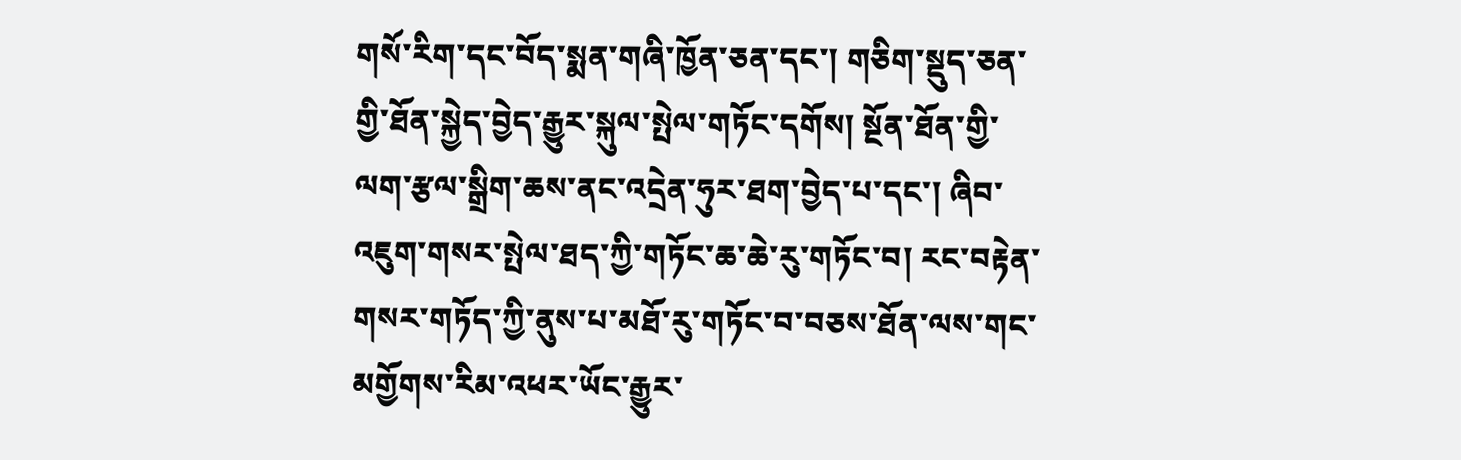གསོ་རིག་དང་བོད་སྨན་གཞི་ཁྱོན་ཅན་དང་། གཅིག་སྡུད་ཅན་གྱི་ཐོན་སྐྱེད་བྱེད་རྒྱུར་སྐུལ་སྤེལ་གཏོང་དགོས། སྔོན་ཐོན་གྱི་ལག་རྩལ་སྒྲིག་ཆས་ནང་འདྲེན་ཧུར་ཐག་བྱེད་པ་དང་། ཞིབ་འཇུག་གསར་སྤེལ་ཐད་ཀྱི་གཏོང་ཆ་ཆེ་རུ་གཏོང་བ། རང་བརྟེན་གསར་གཏོད་ཀྱི་ནུས་པ་མཐོ་རུ་གཏོང་བ་བཅས་ཐོན་ལས་གང་མགྱོགས་རིམ་འཕར་ཡོང་རྒྱུར་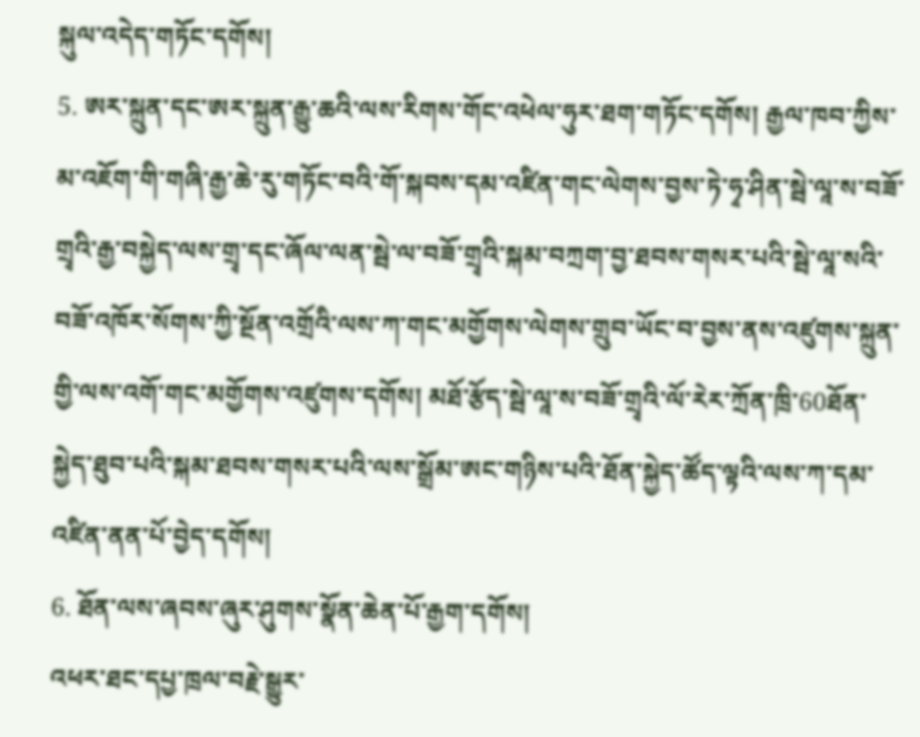སྐུལ་འདེད་གཏོང་དགོས།
5. ཨར་སྐྲུན་དང་ཨར་སྐྲུན་རྒྱུ་ཆའི་ལས་རིགས་གོང་འཕེལ་ཧུར་ཐག་གཏོང་དགོས། རྒྱལ་ཁབ་ཀྱིས་མ་འཇོག་གི་གཞི་རྒྱ་ཆེ་རུ་གཏོང་བའི་གོ་སྐབས་དམ་འཛིན་གང་ལེགས་བྱས་ཏེ་ཧྭ་ཤིན་སྦེ་ལཱ་ས་བཟོ་གྲྭའི་རྒྱ་བསྐྱེད་ལས་གྲྭ་དང་ཞོལ་ལན་སྦེ་ལ་བཟོ་གྲྭའི་སྐམ་བཀྲག་བྱ་ཐབས་གསར་པའི་སྦེ་ལཱ་སའི་བཟོ་འཁོར་སོགས་ཀྱི་སྔོན་འགྲོའི་ལས་ཀ་གང་མགྱོགས་ལེགས་གྲུབ་ཡོང་བ་བྱས་ནས་འཛུགས་སྐྲུན་གྱི་ལས་འགོ་གང་མགྱོགས་འཛུགས་དགོས། མཐོ་རྩོད་སྦེ་ལཱ་ས་བཟོ་གྲྭའི་ལོ་རེར་ཀྲོན་ཁྲི་60ཐོན་སྐྱེད་ཐུབ་པའི་སྐམ་ཐབས་གསར་པའི་ལས་སྒྲོམ་ཨང་གཉིས་པའི་ཐོན་སྐྱེད་ཚོད་ལྟའི་ལས་ཀ་དམ་འཛིན་ནན་པོ་བྱེད་དགོས།
6. ཐོན་ལས་ཞབས་ཞུར་ཤུགས་སྣོན་ཆེན་པོ་རྒྱག་དགོས།
འཕར་ཐང་དཔྱ་ཁྲལ་བརྗེ་སྒྱུར་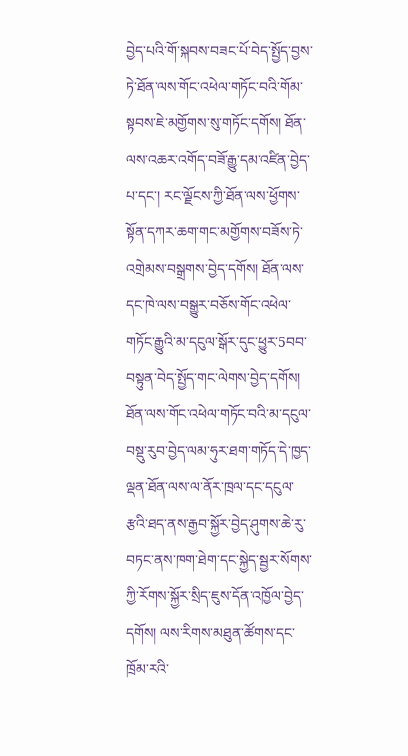བྱེད་པའི་གོ་སྐབས་བཟང་པོ་བེད་སྤྱོད་བྱས་ཏེ་ཐོན་ལས་གོང་འཕེལ་གཏོང་བའི་གོམ་སྟབས་ཇེ་མགྱོགས་སུ་གཏོང་དགོས། ཐོན་ལས་འཆར་འགོད་བཟོ་རྒྱུ་དམ་འཛིན་བྱེད་པ་དང་། རང་ལྗོངས་ཀྱི་ཐོན་ལས་ཕྱོགས་སྟོན་དཀར་ཆག་གང་མགྱོགས་བཟོས་ཏེ་འགྲེམས་བསྒྲགས་བྱེད་དགོས། ཐོན་ལས་དང་ཁེ་ལས་བསྒྱུར་བཅོས་གོང་འཕེལ་གཏོང་རྒྱུའི་མ་དངུལ་སྒོར་དུང་ཕྱུར་5བབ་བསྟུན་བེད་སྤྱོད་གང་ལེགས་བྱེད་དགོས། ཐོན་ལས་གོང་འཕེལ་གཏོང་བའི་མ་དངུལ་བསྡུ་རུབ་བྱེད་ལམ་ཧུར་ཐག་གཏོད་དེ་ཁྱད་ལྡན་ཐོན་ལས་ལ་ནོར་ཁྲལ་དང་དངུལ་རྩའི་ཐད་ནས་རྒྱབ་སྐྱོར་བྱེད་ཤུགས་ཆེ་རུ་བཏང་ནས་ཁག་ཐེག་དང་སྐྱེད་སྦྱར་སོགས་ཀྱི་རོགས་སྐྱོར་སྲིད་ཇུས་དོན་འཁྱོལ་བྱེད་དགོས། ལས་རིགས་མཐུན་ཚོགས་དང་ཁྲོམ་རའི་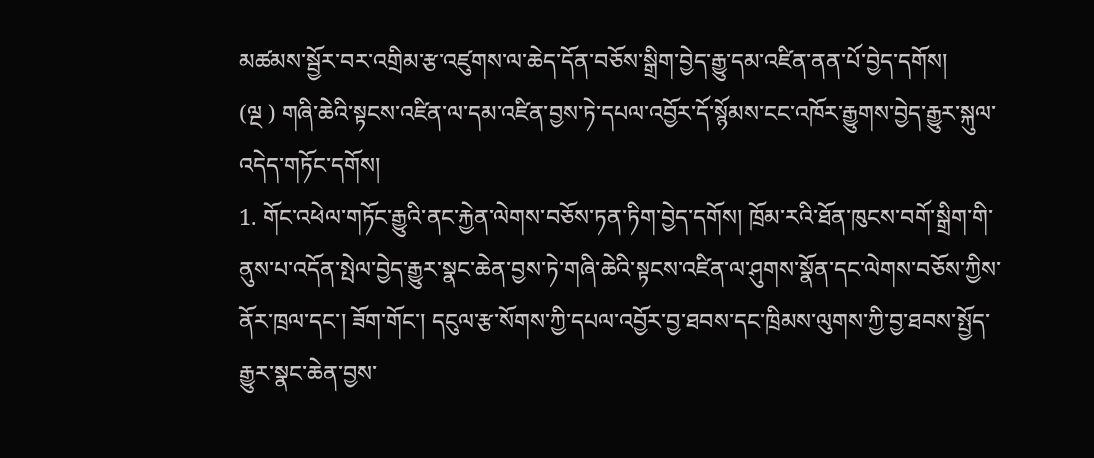མཚམས་སྦྱོར་བར་འགྲིམ་རྩ་འཛུགས་ལ་ཆེད་དོན་བཅོས་སྒྲིག་བྱེད་རྒྱུ་དམ་འཛིན་ནན་པོ་བྱེད་དགོས།
(ལྔ ) གཞི་ཆེའི་སྟངས་འཛིན་ལ་དམ་འཛིན་བྱས་ཏེ་དཔལ་འབྱོར་དོ་སྙོམས་ངང་འཁོར་རྒྱུགས་བྱེད་རྒྱུར་སྐུལ་འདེད་གཏོང་དགོས།
1. གོང་འཕེལ་གཏོང་རྒྱུའི་ནང་རྐྱེན་ལེགས་བཅོས་ཏན་ཏིག་བྱེད་དགོས། ཁྲོམ་རའི་ཐོན་ཁུངས་བགོ་སྒྲིག་གི་ནུས་པ་འདོན་སྤེལ་བྱེད་རྒྱུར་སྣང་ཆེན་བྱས་ཏེ་གཞི་ཆེའི་སྟངས་འཛིན་ལ་ཤུགས་སྣོན་དང་ལེགས་བཅོས་ཀྱིས་ནོར་ཁྲལ་དང་། ཟོག་གོང་། དངུལ་རྩ་སོགས་ཀྱི་དཔལ་འབྱོར་བྱ་ཐབས་དང་ཁྲིམས་ལུགས་ཀྱི་བྱ་ཐབས་སྤྱོད་རྒྱུར་སྣང་ཆེན་བྱས་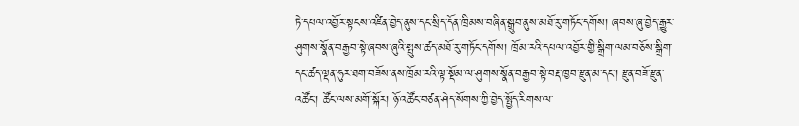ཏེ་དཔལ་འབྱོར་སྟངས་འཛིན་བྱེད་ནུས་དང་སྲིད་དོན་ཁྲིམས་བཞིན་སྒྲུབ་ནུས་མཐོ་རུ་གཏོང་དགོས། ཞབས་ཞུ་བྱེད་རྒྱུར་ཤུགས་སྣོན་བརྒྱབ་སྟེ་ཞབས་ཞུའི་སྤུས་ཚད་མཐོ་རུ་གཏོང་དགོས། ཁྲོམ་རའི་དཔལ་འབྱོར་གྱི་སྒྲིག་ལམ་བཅོས་སྒྲིག་དང་ཚད་ལྡན་ཧུར་ཐག་བཟོས་ནས་ཁྲོམ་རའི་ལྟ་སྡོམ་ལ་ཤུགས་སྣོན་བརྒྱབ་སྟེ་བརྡ་ཁྱབ་རྫུན་མ་དང་། རྫུན་བཟོ་རྫུན་འཚོང་། ཚོང་ལས་མགོ་སྐོར། ཉོ་འཚོང་བཙན་ཤེད་སོགས་ཀྱི་བྱེད་སྤྱོད་རིགས་ལ་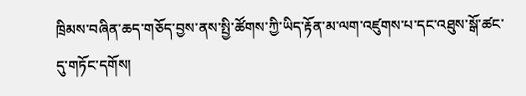ཁྲིམས་བཞིན་ཆད་གཅོད་བྱས་ནས་སྤྱི་ཚོགས་ཀྱི་ཡིད་རྟོན་མ་ལག་འཛུགས་པ་དང་འཐུས་སྒོ་ཚང་དུ་གཏོང་དགོས།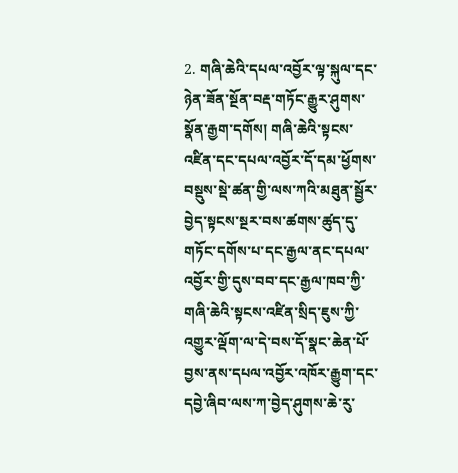2. གཞི་ཆེའི་དཔལ་འབྱོར་ལྟ་སྐུལ་དང་ཉེན་ཟོན་སྔོན་བརྡ་གཏོང་རྒྱུར་ཤུགས་སྣོན་རྒྱག་དགོས། གཞི་ཆེའི་སྟངས་འཛིན་དང་དཔལ་འབྱོར་དོ་དམ་ཕྱོགས་བསྡུས་སྡེ་ཚན་གྱི་ལས་ཀའི་མཐུན་སྦྱོར་བྱེད་སྟངས་སྔར་བས་ཚགས་ཚུད་དུ་གཏོང་དགོས་པ་དང་རྒྱལ་ནང་དཔལ་འབྱོར་གྱི་དུས་བབ་དང་རྒྱལ་ཁབ་ཀྱི་གཞི་ཆེའི་སྟངས་འཛིན་སྲིད་ཇུས་ཀྱི་འགྱུར་ལྡོག་ལ་དེ་བས་དོ་སྣང་ཆེན་པོ་བྱས་ནས་དཔལ་འབྱོར་འཁོར་རྒྱུག་དང་དབྱེ་ཞིབ་ལས་ཀ་བྱེད་ཤུགས་ཆེ་རུ་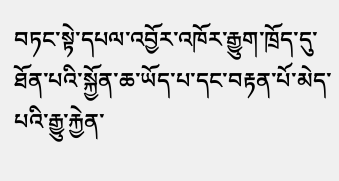བཏང་སྟེ་དཔལ་འབྱོར་འཁོར་རྒྱུག་ཁྲོད་དུ་ཐོན་པའི་སྐྱོན་ཆ་ཡོད་པ་དང་བརྟན་པོ་མེད་པའི་རྒྱུ་རྐྱེན་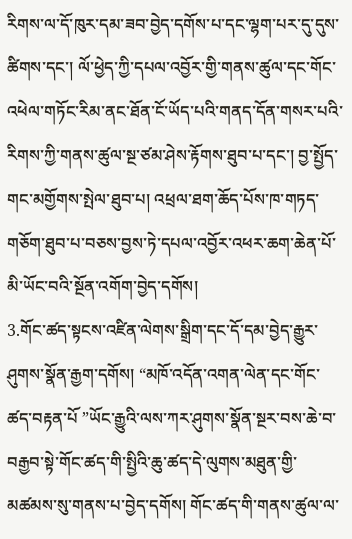རིགས་ལ་དོ་ཁུར་དམ་ཟབ་བྱེད་དགོས་པ་དང་ལྷག་པར་དུ་དུས་ཚིགས་དང་། ལོ་ཕྱེད་ཀྱི་དཔལ་འབྱོར་གྱི་གནས་ཚུལ་དང་གོང་འཕེལ་གཏོང་རིམ་ནང་ཐོན་ངོ་ཡོད་པའི་གནད་དོན་གསར་པའི་རིགས་ཀྱི་གནས་ཚུལ་སྔ་ཙམ་ཤེས་རྟོགས་ཐུབ་པ་དང་། བྱ་སྤྱོད་གང་མགྱོགས་སྤེལ་ཐུབ་པ། འཕྲལ་ཐག་ཆོད་པོས་ཁ་གཏད་གཅོག་ཐུབ་པ་བཅས་བྱས་ཏེ་དཔལ་འབྱོར་འཕར་ཆག་ཆེན་པོ་མི་ཡོང་བའི་སྔོན་འགོག་བྱེད་དགོས།
3.གོང་ཚད་སྟངས་འཛིན་ལེགས་སྒྲིག་དང་དོ་དམ་བྱེད་རྒྱུར་ཤུགས་སྣོན་རྒྱག་དགོས། “མཁོ་འདོན་འགན་ལེན་དང་གོང་ཚད་བརྟན་པོ ”ཡོང་རྒྱུའི་ལས་ཀར་ཤུགས་སྣོན་སྔར་བས་ཆེ་བ་བརྒྱབ་སྟེ་གོང་ཚད་གི་སྤྱིའི་ཆུ་ཚད་དེ་ལུགས་མཐུན་གྱི་མཚམས་སུ་གནས་པ་བྱེད་དགོས། གོང་ཚད་གི་གནས་ཚུལ་ལ་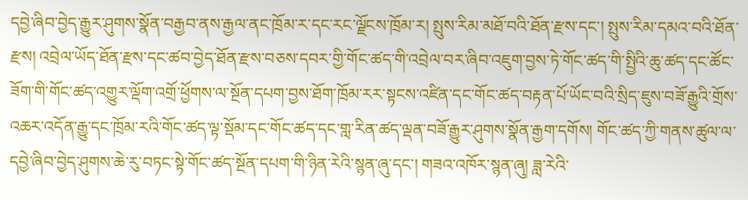དབྱེ་ཞིབ་བྱེད་རྒྱུར་ཤུགས་སྣོན་བརྒྱབ་ནས་རྒྱལ་ནང་ཁྲོམ་ར་དང་རང་ལྗོངས་ཁྲོམ་ར། སྤུས་རིམ་མཐོ་བའི་ཐོན་རྫས་དང་། སྤུས་རིམ་དམའ་བའི་ཐོན་རྫས། འབྲེལ་ཡོད་ཐོན་རྫས་དང་ཚབ་བྱེད་ཐོན་རྫས་བཅས་དབར་གྱི་གོང་ཚད་གི་འབྲེལ་བར་ཞིབ་འཇུག་བྱས་ཏེ་གོང་ཚད་གི་སྤྱིའི་ཆུ་ཚད་དང་ཚོང་ཟོག་གི་གོང་ཚད་འགྱུར་ལྡོག་འགྲོ་ཕྱོགས་ལ་སྔོན་དཔག་བྱས་ཐོག་ཁྲོམ་རར་སྟངས་འཛིན་དང་གོང་ཚད་བརྟན་པོ་ཡོང་བའི་སྲིད་ཇུས་བཟོ་རྒྱུའི་གྲོས་འཆར་འདོན་རྒྱུ་དང་ཁྲོམ་རའི་གོང་ཚད་ལྟ་སྡོམ་དང་གོང་ཚད་དང་གླ་རིན་ཚད་ལྡན་བཟོ་རྒྱུར་ཤུགས་སྣོན་རྒྱག་དགོས། གོང་ཚད་ཀྱི་གནས་ཚུལ་ལ་དབྱེ་ཞིབ་བྱེད་ཤུགས་ཆེ་རུ་བཏང་སྟེ་གོང་ཚད་སྔོན་དཔག་གི་ཉིན་རེའི་སྙན་ཞུ་དང་། གཟའ་འཁོར་སྙན་ཞུ། ཟླ་རེའི་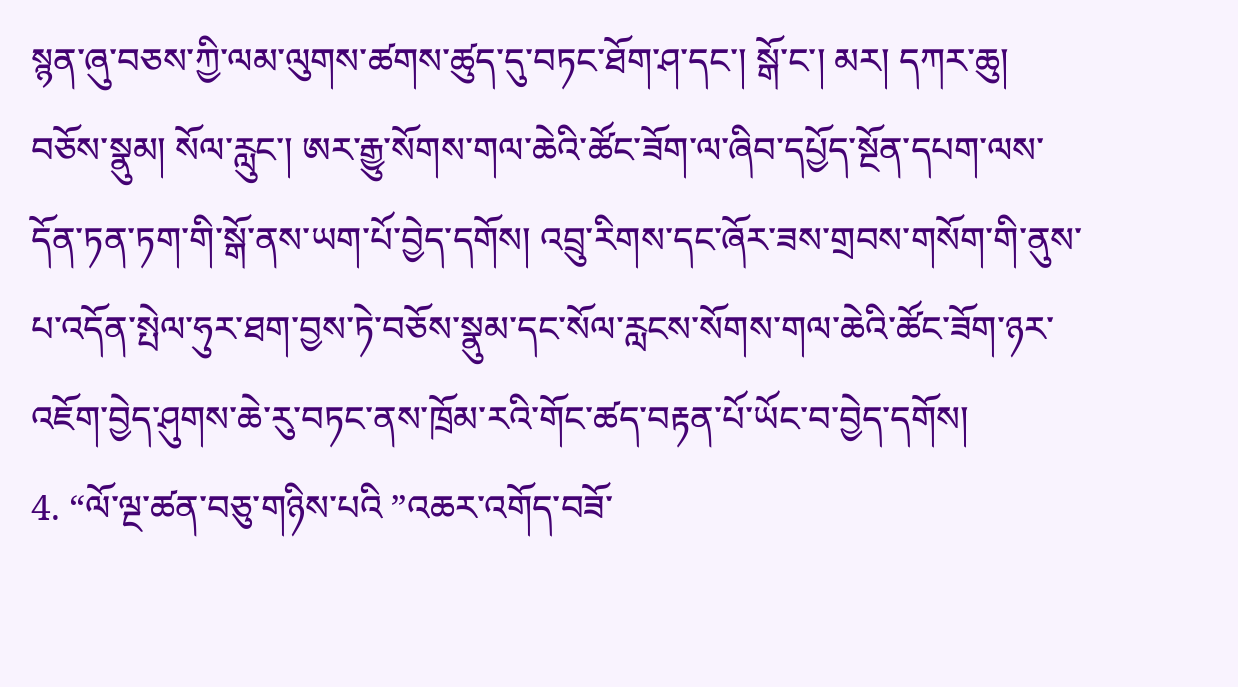སྙན་ཞུ་བཅས་ཀྱི་ལམ་ལུགས་ཚགས་ཚུད་དུ་བཏང་ཐོག་ཤ་དང་། སྒོ་ང་། མར། དཀར་ཆུ། བཅོས་སྣུམ། སོལ་རླུང་། ཨར་རྒྱུ་སོགས་གལ་ཆེའི་ཚོང་ཟོག་ལ་ཞིབ་དཔྱོད་སྔོན་དཔག་ལས་དོན་ཏན་ཏག་གི་སྒོ་ནས་ཡག་པོ་བྱེད་དགོས། འབྲུ་རིགས་དང་ཞོར་ཟས་གྲབས་གསོག་གི་ནུས་པ་འདོན་སྤེལ་ཧུར་ཐག་བྱས་ཏེ་བཅོས་སྣུམ་དང་སོལ་རླངས་སོགས་གལ་ཆེའི་ཚོང་ཟོག་ཉར་འཇོག་བྱེད་ཤུགས་ཆེ་རུ་བཏང་ནས་ཁྲོམ་རའི་གོང་ཚད་བརྟན་པོ་ཡོང་བ་བྱེད་དགོས།
4. “ལོ་ལྔ་ཚན་བཅུ་གཉིས་པའི ”འཆར་འགོད་བཟོ་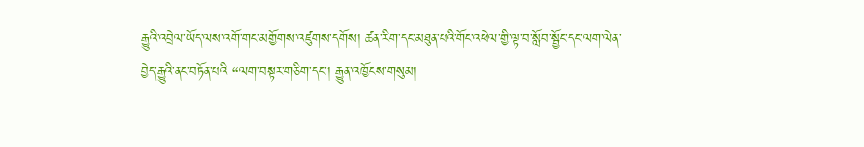རྒྱུའི་འབྲེལ་ཡོད་ལས་འགོ་གང་མགྱོགས་འཛུགས་དགོས། ཚན་རིག་དང་མཐུན་པའི་གོང་འཕེལ་གྱི་ལྟ་བ་སློབ་སྦྱོང་དང་ལག་ལེན་བྱེད་རྒྱུའི་ནང་བཏོན་པའི “ལག་བསྟར་གཅིག་དང་། རྒྱུན་འཁྱོངས་གསུམ།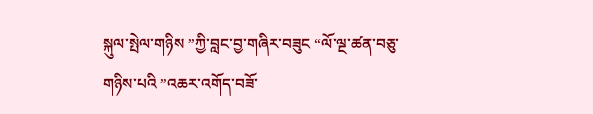སྐུལ་སྤེལ་གཉིས ”ཀྱི་བླང་བྱ་གཞིར་བཟུང “ལོ་ལྔ་ཚན་བཅུ་གཉིས་པའི ”འཆར་འགོད་བཟོ་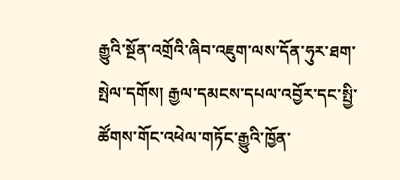རྒྱུའི་སྔོན་འགྲོའི་ཞིབ་འཇུག་ལས་དོན་ཧུར་ཐག་སྤེལ་དགོས། རྒྱལ་དམངས་དཔལ་འབྱོར་དང་སྤྱི་ཚོགས་གོང་འཕེལ་གཏོང་རྒྱུའི་ཁྱོན་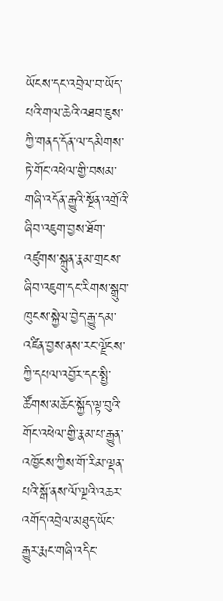ཡོངས་དང་འབྲེལ་བ་ཡོད་པའི་གལ་ཆེའི་འཐབ་ཇུས་ཀྱི་གནད་དོན་ལ་དམིགས་ཏེ་གོང་འཕེལ་གྱི་བསམ་གཞི་འདོན་རྒྱུའི་སྔོན་འགྲོའི་ཞིབ་འཇུག་བྱས་ཐོག་འཛུགས་སྐྲུན་རྣམ་གྲངས་ཞིབ་འཇུག་དང་རིགས་སྒྲུབ་ཁུངས་སྐྱེལ་བྱེད་རྒྱུ་དམ་འཛིན་བྱས་ནས་རང་ལྗོངས་ཀྱི་དཔལ་འབྱོར་དང་སྤྱི་ཚོགས་མཆོང་སྐྱོད་ལྟ་བུའི་གོང་འཕེལ་གྱི་རྣམ་པ་རྒྱུན་འཁྱོངས་ཀྱིས་གོ་རིམ་ལྡན་པའི་སྒོ་ནས་ལོ་ལྔའི་འཆར་འགོད་འབྲེལ་མཐུད་ཡོང་རྒྱུར་རྨང་གཞི་འདིང་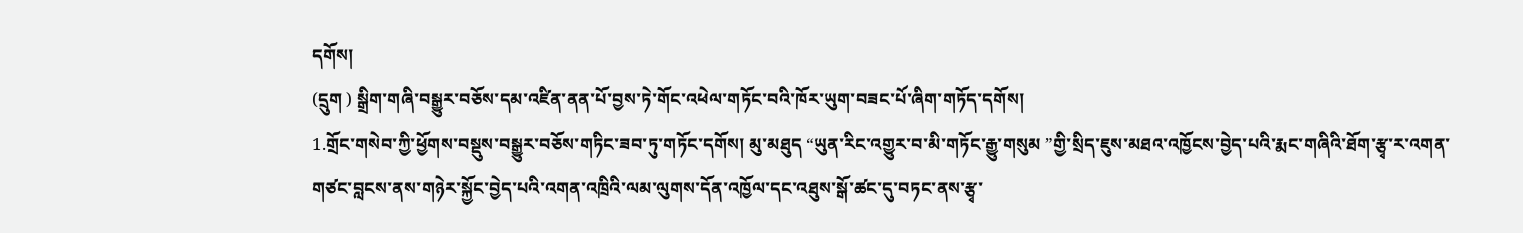དགོས།
(དྲུག ) སྒྲིག་གཞི་བསྒྱུར་བཅོས་དམ་འཛིན་ནན་པོ་བྱས་ཏེ་གོང་འཕེལ་གཏོང་བའི་ཁོར་ཡུག་བཟང་པོ་ཞིག་གཏོད་དགོས།
1.གྲོང་གསེབ་ཀྱི་ཕྱོགས་བསྡུས་བསྒྱུར་བཅོས་གཏིང་ཟབ་ཏུ་གཏོང་དགོས། མུ་མཐུད “ཡུན་རིང་འགྱུར་བ་མི་གཏོང་རྒྱུ་གསུམ ”གྱི་སྲིད་ཇུས་མཐའ་འཁྱོངས་བྱེད་པའི་རྨང་གཞིའི་ཐོག་རྩྭ་ར་འགན་གཙང་བླངས་ནས་གཉེར་སྐྱོང་བྱེད་པའི་འགན་འཁྲིའི་ལམ་ལུགས་དོན་འཁྱོལ་དང་འཐུས་སྒོ་ཚང་དུ་བཏང་ནས་རྩྭ་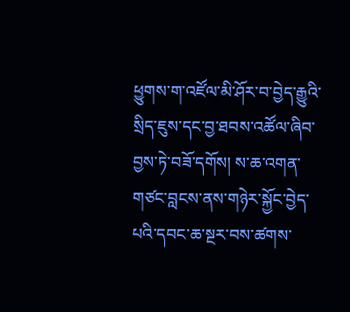ཕྱུགས་ག་འཛོལ་མི་ཤོར་བ་བྱེད་རྒྱུའི་སྲིད་ཇུས་དང་བྱ་ཐབས་འཚོལ་ཞིབ་བྱས་ཏེ་བཟོ་དགོས། ས་ཆ་འགན་གཙང་བླངས་ནས་གཉེར་སྐྱོང་བྱེད་པའི་དབང་ཆ་སྔར་བས་ཚགས་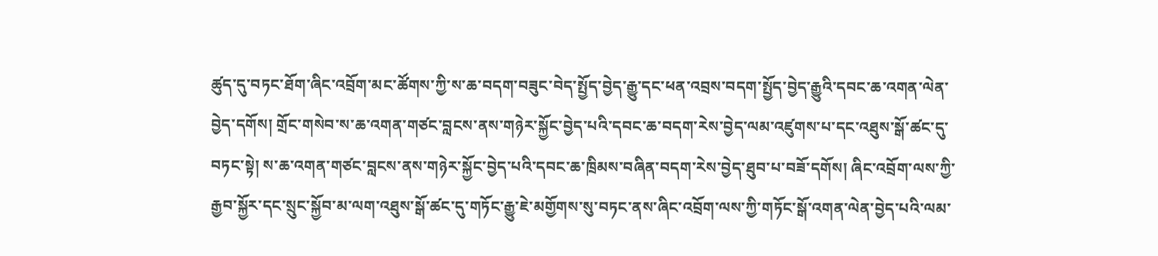ཚུད་དུ་བཏང་ཐོག་ཞིང་འབྲོག་མང་ཚོགས་ཀྱི་ས་ཆ་བདག་བཟུང་བེད་སྤྱོད་བྱེད་རྒྱུ་དང་ཕན་འབྲས་བདག་སྤྱོད་བྱེད་རྒྱུའི་དབང་ཆ་འགན་ལེན་བྱེད་དགོས། གྲོང་གསེབ་ས་ཆ་འགན་གཙང་བླངས་ནས་གཉེར་སྐྱོང་བྱེད་པའི་དབང་ཆ་བདག་རེས་བྱེད་ལམ་འཛུགས་པ་དང་འཐུས་སྒོ་ཚང་དུ་བཏང་སྟེ། ས་ཆ་འགན་གཙང་བླངས་ནས་གཉེར་སྐྱོང་བྱེད་པའི་དབང་ཆ་ཁྲིམས་བཞིན་བདག་རེས་བྱེད་ཐུབ་པ་བཟོ་དགོས། ཞིང་འབྲོག་ལས་ཀྱི་རྒྱབ་སྐྱོར་དང་སྲུང་སྐྱོབ་མ་ལག་འཐུས་སྒོ་ཚང་དུ་གཏོང་རྒྱུ་ཇེ་མགྱོགས་སུ་བཏང་ནས་ཞིང་འབྲོག་ལས་ཀྱི་གཏོང་སྒོ་འགན་ལེན་བྱེད་པའི་ལམ་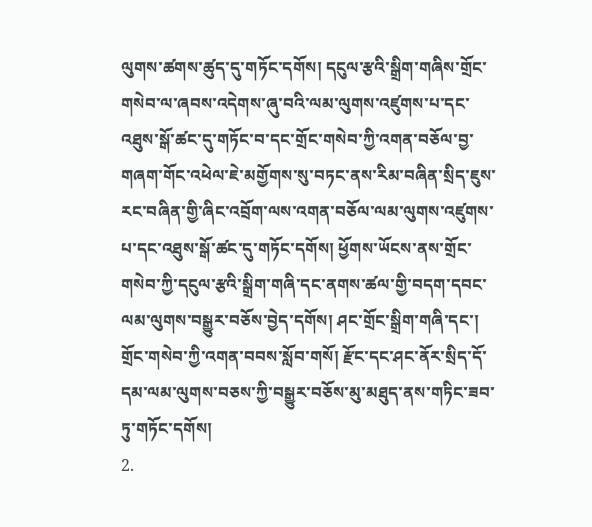ལུགས་ཚགས་ཚུད་དུ་གཏོང་དགོས། དངུལ་རྩའི་སྒྲིག་གཞིས་གྲོང་གསེབ་ལ་ཞབས་འདེགས་ཞུ་བའི་ལམ་ལུགས་འཛུགས་པ་དང་འཐུས་སྒོ་ཚང་དུ་གཏོང་བ་དང་གྲོང་གསེབ་ཀྱི་འགན་བཅོལ་བྱ་གཞག་གོང་འཕེལ་ཇེ་མགྱོགས་སུ་བཏང་ནས་རིམ་བཞིན་སྲིད་ཇུས་རང་བཞིན་གྱི་ཞིང་འབྲོག་ལས་འགན་བཅོལ་ལམ་ལུགས་འཛུགས་པ་དང་འཐུས་སྒོ་ཚང་དུ་གཏོང་དགོས། ཕྱོགས་ཡོངས་ནས་གྲོང་གསེབ་ཀྱི་དངུལ་རྩའི་སྒྲིག་གཞི་དང་ནགས་ཚལ་གྱི་བདག་དབང་ལམ་ལུགས་བསྒྱུར་བཅོས་བྱེད་དགོས། ཤང་གྲོང་སྒྲིག་གཞི་དང་། གྲོང་གསེབ་ཀྱི་འགན་བབས་སློབ་གསོ། རྫོང་དང་ཤང་ནོར་སྲིད་དོ་དམ་ལམ་ལུགས་བཅས་ཀྱི་བསྒྱུར་བཅོས་མུ་མཐུད་ནས་གཏིང་ཟབ་ཏུ་གཏོང་དགོས།
2.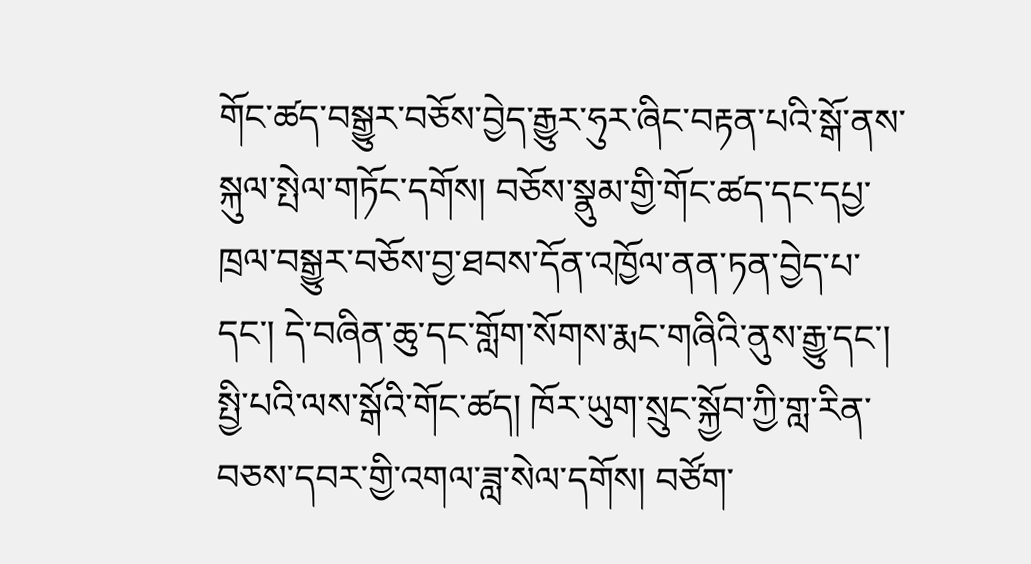གོང་ཚད་བསྒྱུར་བཅོས་བྱེད་རྒྱུར་ཧུར་ཞིང་བརྟན་པའི་སྒོ་ནས་སྐུལ་སྤེལ་གཏོང་དགོས། བཅོས་སྣུམ་གྱི་གོང་ཚད་དང་དཔྱ་ཁྲལ་བསྒྱུར་བཅོས་བྱ་ཐབས་དོན་འཁྱོལ་ནན་ཏན་བྱེད་པ་དང་། དེ་བཞིན་ཆུ་དང་གློག་སོགས་རྨང་གཞིའི་ནུས་རྒྱུ་དང་། སྤྱི་པའི་ལས་སྒོའི་གོང་ཚད། ཁོར་ཡུག་སྲུང་སྐྱོབ་ཀྱི་གླ་རིན་བཅས་དབར་གྱི་འགལ་ཟླ་སེལ་དགོས། བཙོག་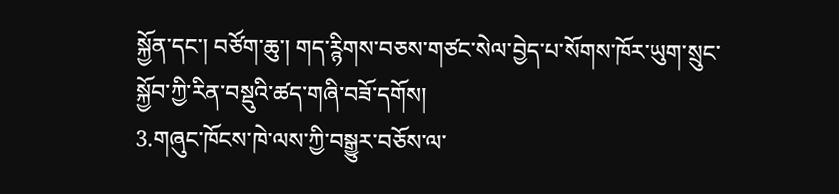སྐྱོན་དང་། བཙོག་ཆུ་། གད་ཪྙིགས་བཅས་གཙང་སེལ་བྱེད་པ་སོགས་ཁོར་ཡུག་སྲུང་སྐྱོབ་ཀྱི་རིན་བསྡུའི་ཚད་གཞི་བཟོ་དགོས།
3.གཞུང་ཁོངས་ཁེ་ལས་ཀྱི་བསྒྱུར་བཅོས་ལ་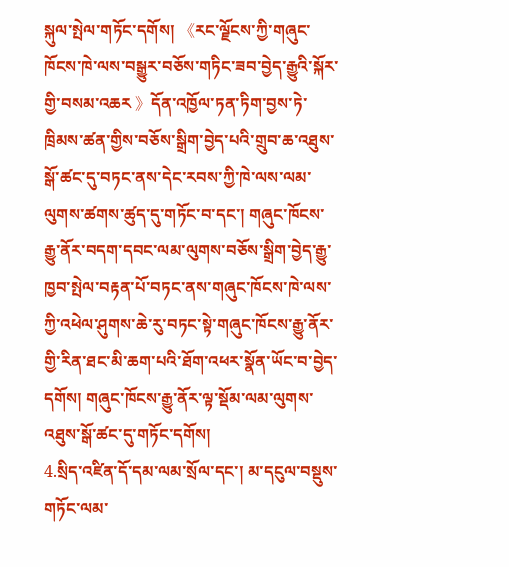སྐུལ་སྤེལ་གཏོང་དགོས། 《རང་ལྗོངས་ཀྱི་གཞུང་ཁོངས་ཁེ་ལས་བསྒྱུར་བཅོས་གཏིང་ཟབ་བྱེད་རྒྱུའི་སྐོར་གྱི་བསམ་འཆར 》དོན་འཁྱོལ་ཏན་ཏིག་བྱས་ཏེ་ཁྲིམས་ཚན་གྱིས་བཅོས་སྒྲིག་བྱེད་པའི་གྲུབ་ཆ་འཐུས་སྒོ་ཚང་དུ་བཏང་ནས་དེང་རབས་ཀྱི་ཁེ་ལས་ལམ་ལུགས་ཚགས་ཚུད་དུ་གཏོང་བ་དང་། གཞུང་ཁོངས་རྒྱུ་ནོར་བདག་དབང་ལམ་ལུགས་བཅོས་སྒྲིག་བྱེད་རྒྱུ་ཁྱབ་སྤེལ་བརྟན་པོ་བཏང་ནས་གཞུང་ཁོངས་ཁེ་ལས་ཀྱི་འཕེལ་ཤུགས་ཆེ་རུ་བཏང་སྟེ་གཞུང་ཁོངས་རྒྱུ་ནོར་གྱི་རིན་ཐང་མི་ཆག་པའི་ཐོག་འཕར་སྣོན་ཡོང་བ་བྱེད་དགོས། གཞུང་ཁོངས་རྒྱུ་ནོར་ལྟ་སྡོམ་ལམ་ལུགས་འཐུས་སྒོ་ཚང་དུ་གཏོང་དགོས།
4.སྲིད་འཛིན་དོ་དམ་ལམ་སྲོལ་དང་། མ་དངུལ་བསྡུས་གཏོང་ལམ་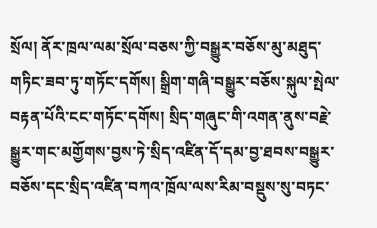སྲོལ། ནོར་ཁྲལ་ལམ་སྲོལ་བཅས་ཀྱི་བསྒྱུར་བཅོས་མུ་མཐུད་གཏིང་ཟབ་ཏུ་གཏོང་དགོས། སྒྲིག་གཞི་བསྒྱུར་བཅོས་སྐུལ་སྤེལ་བརྟན་པོའི་ངང་གཏོང་དགོས། སྲིད་གཞུང་གི་འགན་ནུས་བརྗེ་སྒྱུར་གང་མགྱོགས་བྱས་ཏེ་སྲིད་འཛིན་དོ་དམ་བྱ་ཐབས་བསྒྱུར་བཅོས་དང་སྲིད་འཛིན་བཀའ་ཁྲོལ་ལས་རིམ་བསྡུས་སུ་བཏང་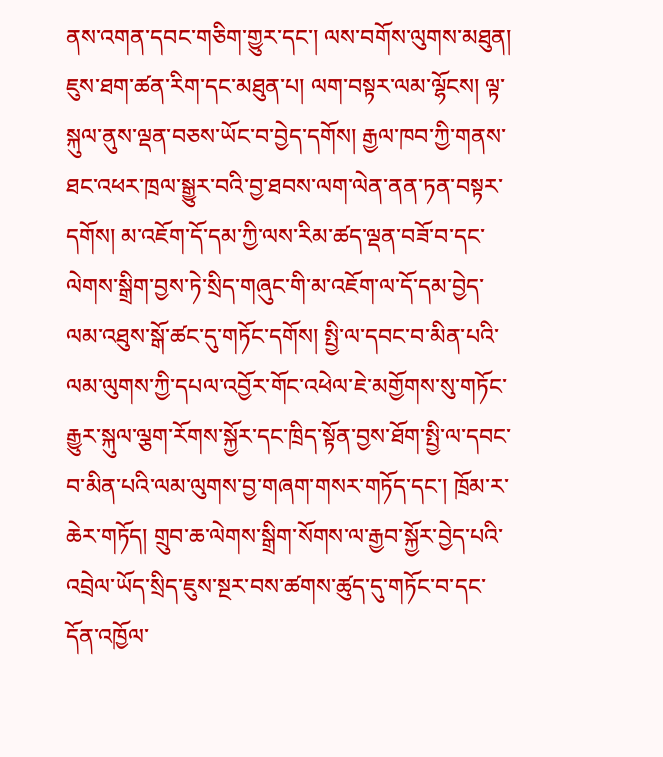ནས་འགན་དབང་གཅིག་གྱུར་དང་། ལས་བགོས་ལུགས་མཐུན། ཇུས་ཐག་ཚན་རིག་དང་མཐུན་པ། ལག་བསྟར་ལམ་ལྷོངས། ལྟ་སྐུལ་ནུས་ལྡན་བཅས་ཡོང་བ་བྱེད་དགོས། རྒྱལ་ཁབ་ཀྱི་གནས་ཐང་འཕར་ཁྲལ་སྒྱུར་བའི་བྱ་ཐབས་ལག་ལེན་ནན་ཏན་བསྟར་དགོས། མ་འཇོག་དོ་དམ་ཀྱི་ལས་རིམ་ཚད་ལྡན་བཟོ་བ་དང་ལེགས་སྒྲིག་བྱས་ཏེ་སྲིད་གཞུང་གི་མ་འཇོག་ལ་དོ་དམ་བྱེད་ལམ་འཐུས་སྒོ་ཚང་དུ་གཏོང་དགོས། སྤྱི་ལ་དབང་བ་མིན་པའི་ལམ་ལུགས་ཀྱི་དཔལ་འབྱོར་གོང་འཕེལ་ཇེ་མགྱོགས་སུ་གཏོང་རྒྱུར་སྐུལ་ལྕག་རོགས་སྐྱོར་དང་ཁྲིད་སྟོན་བྱས་ཐོག་སྤྱི་ལ་དབང་བ་མིན་པའི་ལམ་ལུགས་བྱ་གཞག་གསར་གཏོད་དང་། ཁྲོམ་ར་ཆེར་གཏོད། གྲུབ་ཆ་ལེགས་སྒྲིག་སོགས་ལ་རྒྱབ་སྐྱོར་བྱེད་པའི་འབྲེལ་ཡོད་སྲིད་ཇུས་སྔར་བས་ཚགས་ཚུད་དུ་གཏོང་བ་དང་དོན་འཁྱོལ་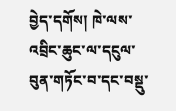བྱེད་དགོས། ཁེ་ལས་འབྲིང་ཆུང་ལ་དངུལ་བུན་གཏོང་བ་དང་བསྡུ་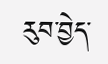རུབ་བྱེད་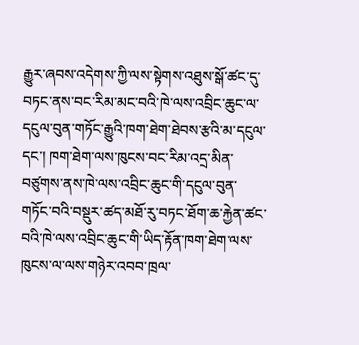རྒྱུར་ཞབས་འདེགས་ཀྱི་ལས་སྟེགས་འཐུས་སྒོ་ཚང་དུ་བཏང་ནས་བང་རིམ་མང་བའི་ཁེ་ལས་འབྲིང་ཆུང་ལ་དངུལ་བུན་གཏོང་རྒྱུའི་ཁག་ཐེག་ཐེབས་རྩའི་མ་དངུལ་དང་། ཁག་ཐེག་ལས་ཁུངས་བང་རིམ་འདྲ་མིན་བཙུགས་ནས་ཁེ་ལས་འབྲིང་ཆུང་གི་དངུལ་བུན་གཏོང་བའི་བསྡུར་ཚད་མཐོ་རུ་བཏང་ཐོག་ཆ་རྐྱེན་ཚང་བའི་ཁེ་ལས་འབྲིང་ཆུང་གི་ཡིད་རྟོན་ཁག་ཐེག་ལས་ཁུངས་ལ་ལས་གཉེར་འབབ་ཁྲལ་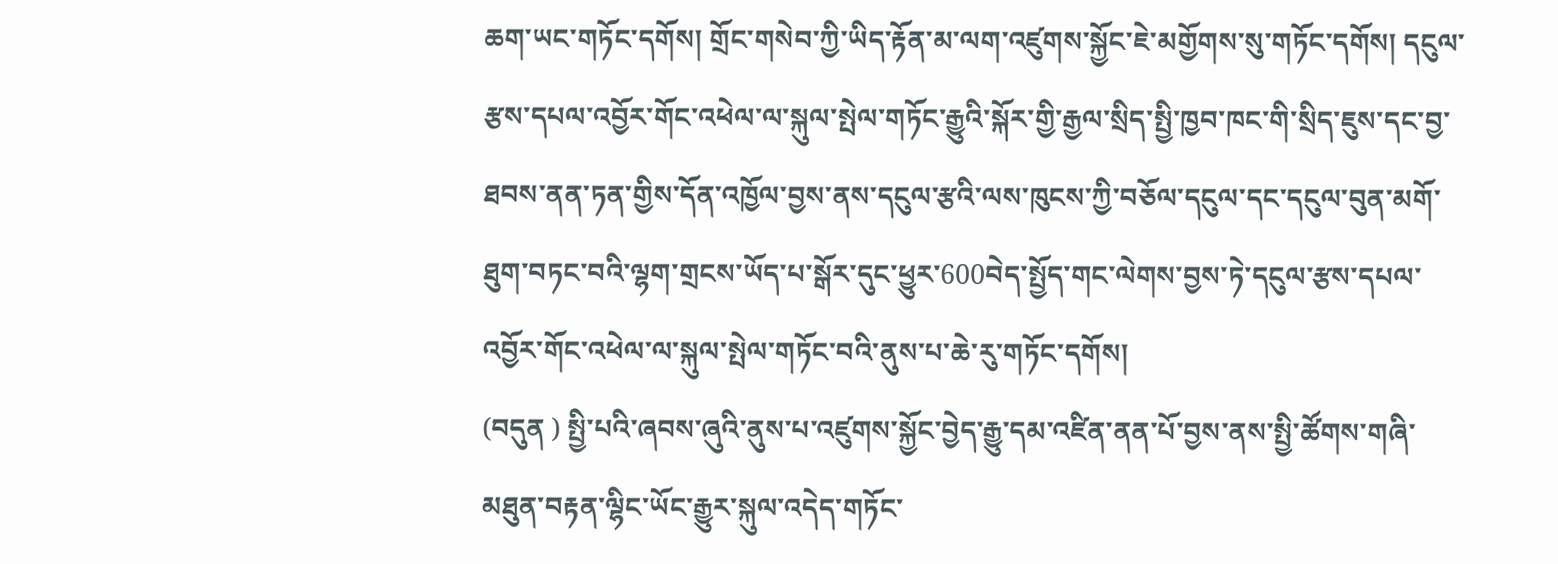ཆག་ཡང་གཏོང་དགོས། གྲོང་གསེབ་ཀྱི་ཡིད་རྟོན་མ་ལག་འཛུགས་སྐྱོང་ཇེ་མགྱོགས་སུ་གཏོང་དགོས། དངུལ་རྩས་དཔལ་འབྱོར་གོང་འཕེལ་ལ་སྐུལ་སྤེལ་གཏོང་རྒྱུའི་སྐོར་གྱི་རྒྱལ་སྲིད་སྤྱི་ཁྱབ་ཁང་གི་སྲིད་ཇུས་དང་བྱ་ཐབས་ནན་ཏན་གྱིས་དོན་འཁྱོལ་བྱས་ནས་དངུལ་རྩའི་ལས་ཁུངས་ཀྱི་བཅོལ་དངུལ་དང་དངུལ་བུན་མགོ་ཐུག་བཏང་བའི་ལྷག་གྲངས་ཡོད་པ་སྒོར་དུང་ཕྱུར་600བེད་སྤྱོད་གང་ལེགས་བྱས་ཏེ་དངུལ་རྩས་དཔལ་འབྱོར་གོང་འཕེལ་ལ་སྐུལ་སྤེལ་གཏོང་བའི་ནུས་པ་ཆེ་རུ་གཏོང་དགོས།
(བདུན ) སྤྱི་པའི་ཞབས་ཞུའི་ནུས་པ་འཛུགས་སྐྱོང་བྱེད་རྒྱུ་དམ་འཛིན་ནན་པོ་བྱས་ནས་སྤྱི་ཚོགས་གཞི་མཐུན་བརྟན་ལྷིང་ཡོང་རྒྱུར་སྐུལ་འདེད་གཏོང་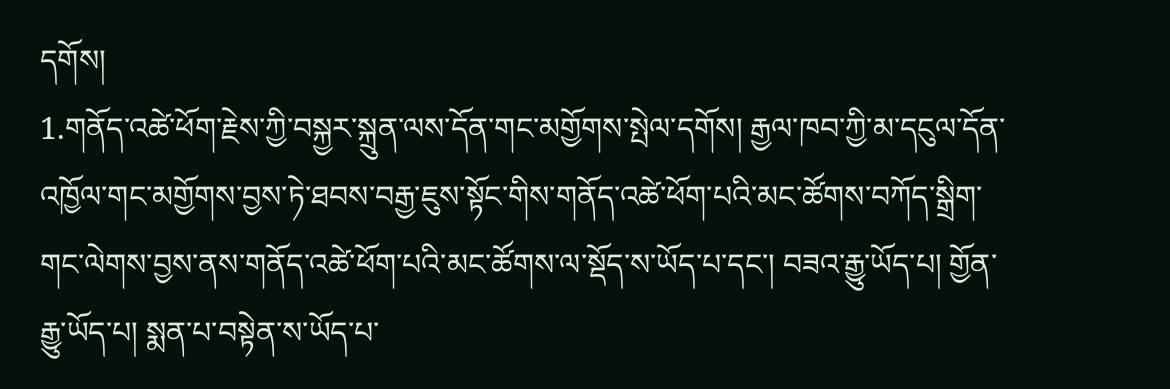དགོས།
1.གནོད་འཚེ་ཕོག་རྗེས་ཀྱི་བསྐྱར་སྐྲུན་ལས་དོན་གང་མགྱོགས་སྤེལ་དགོས། རྒྱལ་ཁབ་ཀྱི་མ་དངུལ་དོན་འཁྱོལ་གང་མགྱོགས་བྱས་ཏེ་ཐབས་བརྒྱ་ཇུས་སྟོང་གིས་གནོད་འཚེ་ཕོག་པའི་མང་ཚོགས་བཀོད་སྒྲིག་གང་ལེགས་བྱས་ནས་གནོད་འཚེ་ཕོག་པའི་མང་ཚོགས་ལ་སྡོད་ས་ཡོད་པ་དང་། བཟའ་རྒྱུ་ཡོད་པ། གྱོན་རྒྱུ་ཡོད་པ། སྨན་པ་བསྟེན་ས་ཡོད་པ་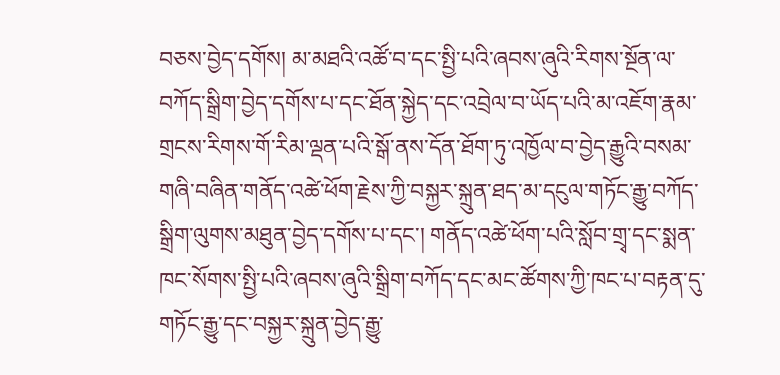བཅས་བྱེད་དགོས། མ་མཐའི་འཚོ་བ་དང་སྤྱི་པའི་ཞབས་ཞུའི་རིགས་སྔོན་ལ་བཀོད་སྒྲིག་བྱེད་དགོས་པ་དང་ཐོན་སྐྱེད་དང་འབྲེལ་བ་ཡོད་པའི་མ་འཇོག་རྣམ་གྲངས་རིགས་གོ་རིམ་ལྡན་པའི་སྒོ་ནས་དོན་ཐོག་ཏུ་འཁྱོལ་བ་བྱེད་རྒྱུའི་བསམ་གཞི་བཞིན་གནོད་འཚེ་ཕོག་རྗེས་ཀྱི་བསྐྱར་སྐྲུན་ཐད་མ་དངུལ་གཏོང་རྒྱུ་བཀོད་སྒྲིག་ལུགས་མཐུན་བྱེད་དགོས་པ་དང་། གནོད་འཚེ་ཕོག་པའི་སློབ་གྲྭ་དང་སྨན་ཁང་སོགས་སྤྱི་པའི་ཞབས་ཞུའི་སྒྲིག་བཀོད་དང་མང་ཚོགས་ཀྱི་ཁང་པ་བརྟན་དུ་གཏོང་རྒྱུ་དང་བསྐྱར་སྐྲུན་བྱེད་རྒྱུ་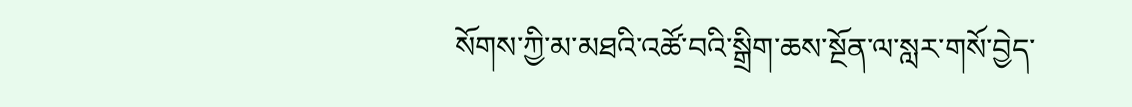སོགས་ཀྱི་མ་མཐའི་འཚོ་བའི་སྒྲིག་ཆས་སྔོན་ལ་སླར་གསོ་བྱེད་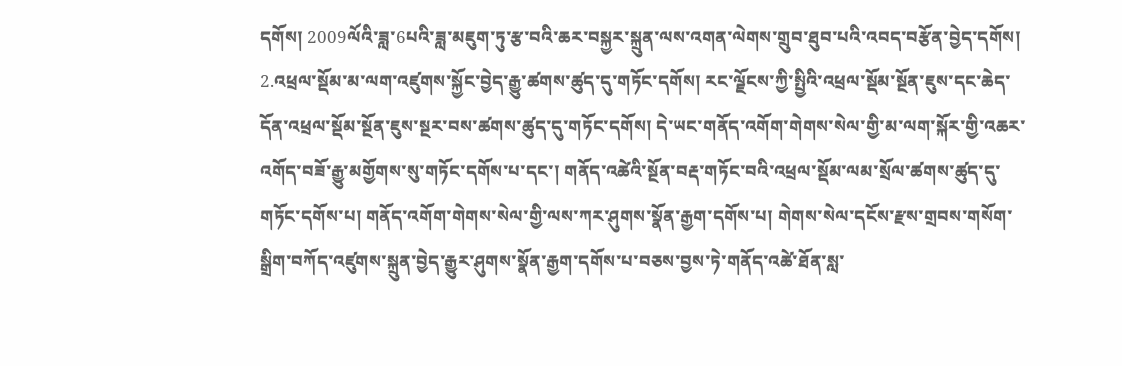དགོས། 2009ལོའི་ཟླ་6པའི་ཟླ་མཇུག་ཏུ་རྩ་བའི་ཆར་བསྐྱར་སྐྲུན་ལས་འགན་ལེགས་གྲུབ་ཐུབ་པའི་འབད་བརྩོན་བྱེད་དགོས།
2.འཕྲལ་སྡོམ་མ་ལག་འཛུགས་སྐྱོང་བྱེད་རྒྱུ་ཚགས་ཚུད་དུ་གཏོང་དགོས། རང་ལྗོངས་ཀྱི་སྤྱིའི་འཕྲལ་སྡོམ་སྔོན་ཇུས་དང་ཆེད་དོན་འཕྲལ་སྡོམ་སྔོན་ཇུས་སྔར་བས་ཚགས་ཚུད་དུ་གཏོང་དགོས། དེ་ཡང་གནོད་འགོག་གེགས་སེལ་གྱི་མ་ལག་སྐོར་གྱི་འཆར་འགོད་བཟོ་རྒྱུ་མགྱོགས་སུ་གཏོང་དགོས་པ་དང་། གནོད་འཚེའི་སྔོན་བརྡ་གཏོང་བའི་འཕྲལ་སྡོམ་ལམ་སྲོལ་ཚགས་ཚུད་དུ་གཏོང་དགོས་པ། གནོད་འགོག་གེགས་སེལ་གྱི་ལས་ཀར་ཤུགས་སྣོན་རྒྱག་དགོས་པ། གེགས་སེལ་དངོས་རྫས་གྲབས་གསོག་སྒྲིག་བཀོད་འཛུགས་སྐྲུན་བྱེད་རྒྱུར་ཤུགས་སྣོན་རྒྱག་དགོས་པ་བཅས་བྱས་ཏེ་གནོད་འཚེ་ཐོན་སླ་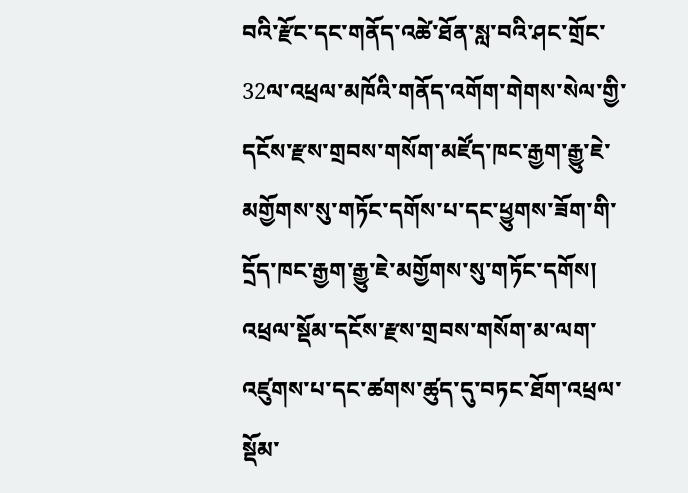བའི་རྫོང་དང་གནོད་འཚེ་ཐོན་སླ་བའི་ཤང་གྲོང་32ལ་འཕྲལ་མཁོའི་གནོད་འགོག་གེགས་སེལ་གྱི་དངོས་རྫས་གྲབས་གསོག་མཛོད་ཁང་རྒྱག་རྒྱུ་ཇེ་མགྱོགས་སུ་གཏོང་དགོས་པ་དང་ཕྱུགས་ཟོག་གི་དྲོད་ཁང་རྒྱག་རྒྱུ་ཇེ་མགྱོགས་སུ་གཏོང་དགོས། འཕྲལ་སྡོམ་དངོས་རྫས་གྲབས་གསོག་མ་ལག་འཛུགས་པ་དང་ཚགས་ཚུད་དུ་བཏང་ཐོག་འཕྲལ་སྡོམ་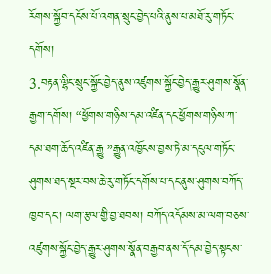རོགས་སྐྱོབ་དངོས་པོ་འགན་སྲུང་བྱེད་པའི་ནུས་པ་མཐོ་རུ་གཏོང་དགོས།
3.བརྟན་ལྷིང་སྲུང་སྐྱོང་བྱེད་ནུས་འཛུགས་སྐྱོང་བྱེད་རྒྱུར་ཤུགས་སྣོན་རྒྱག་དགོས། “ཕྱོགས་གཉིས་དམ་འཛིན་དང་ཕྱོགས་གཉིས་ཀ་དམ་ཐག་ཆོད་འཛིན་རྒྱུ ”རྒྱུན་འཁྱོངས་བྱས་ཏེ་མ་དངུལ་གཏོང་ཤུགས་ཐད་སྔར་བས་ཆེ་རུ་གཏོང་དགོས་པ་དང་ནུས་ཤུགས་བཀོད་ཁྱབ་དང་། ལག་རྩལ་གྱི་བྱ་ཐབས། བཀོད་འདོམས་མ་ལག་བཅས་འཛུགས་སྐྱོང་བྱེད་རྒྱུར་ཤུགས་སྣོན་བརྒྱབ་ནས་དོ་དམ་བྱེད་སྟངས་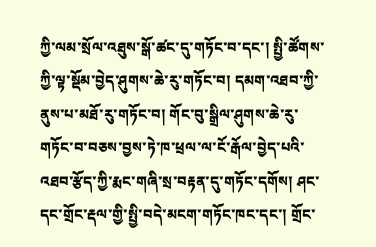ཀྱི་ལམ་སྲོལ་འཐུས་སྒོ་ཚང་དུ་གཏོང་བ་དང་། སྤྱི་ཚོགས་ཀྱི་ལྟ་སྡོམ་བྱེད་ཤུགས་ཆེ་རུ་གཏོང་བ། དམག་འཐབ་ཀྱི་ནུས་པ་མཐོ་རུ་གཏོང་བ། གོང་བུ་སྒྲིལ་ཤུགས་ཆེ་རུ་གཏོང་བ་བཅས་བྱས་ཏེ་ཁ་ཕྲལ་ལ་ངོ་རྒོལ་བྱེད་པའི་འཐབ་རྩོད་ཀྱི་རྨང་གཞི་སྲ་བརྟན་དུ་གཏོང་དགོས། ཤང་དང་གྲོང་རྡལ་གྱི་སྤྱི་བདེ་མངག་གཏོང་ཁང་དང་། གྲོང་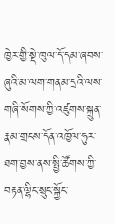ཁྱེར་གྱི་སྡེ་ཁུལ་དོ་དམ་ཞབས་ཞུའི་མ་ལག་གནམ་དྲའི་ལས་གཞི་སོགས་ཀྱི་འཛུགས་སྐྲུན་རྣམ་གྲངས་དོན་འཁྱོལ་ཧུར་ཐག་བྱས་ནས་སྤྱི་ཚོགས་ཀྱི་བརྟན་ལྷིང་སྲུང་སྐྱོང་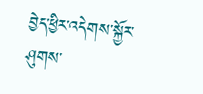བྱེད་ཕྱིར་འདེགས་སྐྱོར་ཤུགས་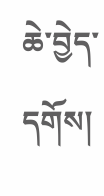ཆེ་བྱེད་དགོས།